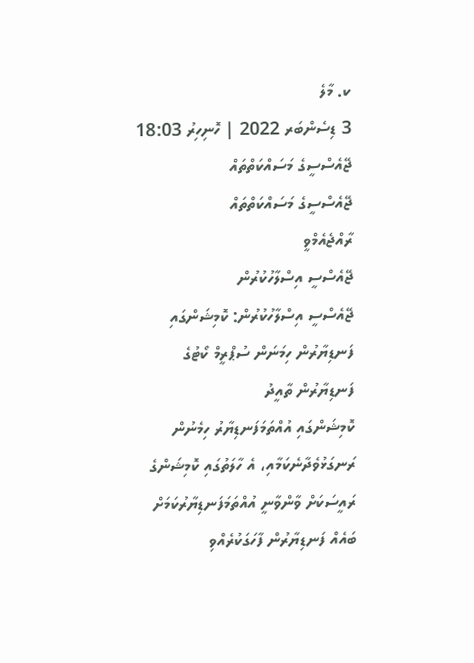ކ. މާލެ
3 ޑިސެންބަރ 2022 | ހޮނިހިރު 18:03
ޖޭއެސްސީގެ މަސައްކަތްތައް
ޖޭއެސްސީގެ މަސައްކަތްތައް
ރާއްޖެއެމްވީ
ޖޭއެސްސީ އިސްލާހުކުރުން
ޖޭއެސްސީ އިސްލާހުކުރުން: ކޮމިޝަންގައި ފަނޑިޔާރުން ހިމަނަން ސުޕްރީމް ކޯޓުގެ ފަނޑިޔާރުން ތާއީދު
ކޮމިޝަންގައި އުއްތަމަފަނޑިޔާރު ހިމެނުން ރަނގަޅުވެދާނެކަމާއި، އެ ހާލަތުގައި ކޮމިޝަންގެ ރައީސަކަށް ވާންވާނީ އުއްތަމަފަނޑިޔާރުކަމަށް ބައެއް ފަނޑިޔާރުން ފާހަގަކުރެއްވި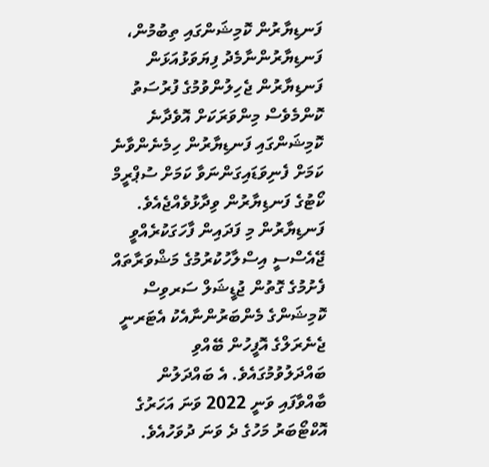ފަނޑިޔާރުން ކޮމިޝަންގައި ތިބުމުން، ފަނޑިޔާރުންނާމެދު ފިޔަވަޅުއަޅަން ފަނޑިޔާރުން ޖެހިލުންވުމުގެ ފުރުސަތު ކޮންމެވެސް މިންވަރަކަށް އޮވެދާނެ
ކޮމިޝަންގައި ފަނޑިޔާރުން ހިމެނެންވާނެ ކަމަށް ފެނިވަޑައިގަންނަވާ ކަމަށް ސުޕްރީމް ކޯޓުގެ ފަނޑިޔާރުން ވިދާޅުވެއްޖެއެވެ.
ފަނޑިޔާރުން މި ފަދައިން ފާހަގަކުރެއްވީ ޖޭއެސްސީ އިސްލާހުކުރުމުގެ މަޝްވަރާތައް ފެށުމުގެ ގޮތުން ޖުޑީޝަލް ސަރވިސް ކޮމިޝަންގެ މެންބަރުންނާއެކު އެޓަރނީ ޖެނެރަލްގެ އޮފީހުން ބޭއްވި ބައްދަލުވުމުގައެވެ. އެ ބައްދަލުން ބާއްވާފައި ވަނީ 2022 ވަނަ އަހަރުގެ އޮކްޓޯބަރު މަހުގެ ދެ ވަނަ ދުވަހުއެވެ.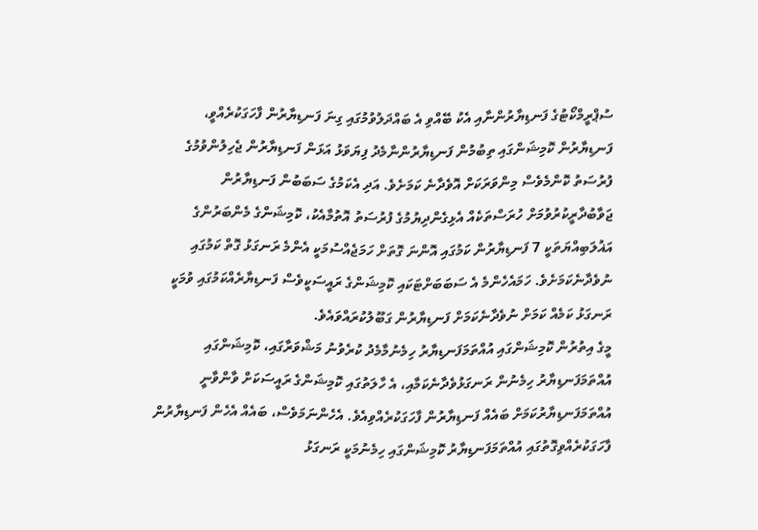ސުޕްރީމްކޯޓުގެ ފަނޑިޔާރުންނާއި އެކު ބޭއްވި އެ ބައްދަލުވުމުގައި ގިނަ ފަނޑިޔާރުން ފާހަގަކުރެއްވީ، ފަނޑިޔާރުން ކޮމިޝަންގައި ތިބުމުން ފަނޑިޔާރުންނާމެދު ފިޔަވަޅު އަޅަން ފަނޑިޔާރުން ޖެހިލުންވުމުގެ ފުރުސަތު ކޮންމެވެސް މިންވަރަކަށް އޮވެދާނެ ކަމަށެވެ. އަދި އެކަމުގެ ސަބަބުން ފަނޑިޔާރުން ޖަވާބުދާރީކުރުވުމަށް ހުރަސްތަކެއް އެޅިގެންދިޔުމުގެ ފުރުސަތު އޮތުމާއެކު، ކޮމިޝަންގެ މެންބަރުންގެ އަޣުލަބިއްޔަތަކީ 7 ފަނޑިޔާރުން ކަމުގައި އޮންނަ ގޮތަށް ހަމަޖެއްސުމަކީ އެންމެ ރަނގަޅު ގޮތް ކަމުގައި ނުވެދާނެކަމަށެވެ. ހަމައެހެންމެ އެ ސަބަބަށްޓަކައި ކޮމިޝަންގެ ރައީސަކީވެސް ފަނޑިޔާރެއްކަމުގައި ވުމަކީ ރަނގަޅު ކަމެއް ކަމަށް ނުވެދާނެކަމަށް ފަނޑިޔާރުން ގަބޫލުކުރައްވައެވެ.
މީގެ އިތުރުން ކޮމިޝަންގައި އުއްތަމަފަނޑިޔާރު ހިމެނުމާމެދު ކުރެވުނު މަޝްވަރާގައި، ކޮމިޝަންގައި އުއްތަމަފަނޑިޔާރު ހިމެނުން ރަނގަޅުވެދާނެކަމާއި، އެ ހާލަތުގައި ކޮމިޝަންގެ ރައީސަކަށް ވާންވާނީ އުއްތަމަފަނޑިޔާރުކަމަށް ބައެއް ފަނޑިޔާރުން ފާހަގަކުރެއްވިއެވެ. އެހެންނަމަވެސް، ބައެއް އެހެން ފަނޑިޔާރުން ފާހަގަކުރެއްވިގޮތުގައި އުއްތަމަފަނޑިޔާރު ކޮމިޝަންގައި ހިމެނުމަކީ ރަނގަޅު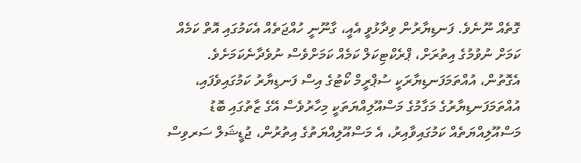ގޮތެއް ނޫނެވެ. ފަނޑިޔާރުން ވިދާޅުވީ އެއީ، ގާނޫނީ ހުއްޖަތެއް އެކަމުގައި އޮތް ކަމެއް ކަމަށް ނުވުމުގެ އިތުރަށް، ޕްރެކްޓިކަލް ކަމެއް ކަމަށްވެސް ނުވެދާނެކަމަށެވެ.
އެގޮތުން، އުއްތަމަފަނޑިޔާރަކީ ސުޕްރީމް ކޯޓުގެ އިސް ފަނޑިޔާރު ކަމުގައިވެފައި، އުއްތަމަފަނޑިޔާރުގެ މަގާމުގެ މަސްއޫލިއްޔަތަކީ މިހާރުވެސް އޭގެ ޒާތުގައި ބޮޑު މަސްއޫލިއްޔަތެއް ކަމުގައިވާއިރު، އެ މަސްއޫލިއްޔަތުގެ އިތުރުން، ޖުޑީޝަލް ސަރވިސް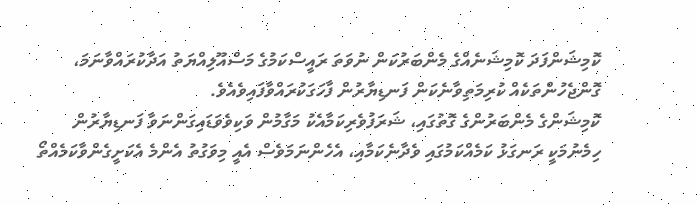ކޮމިޝަންފަދަ ކޮމިޝަނެއްގެ މެންބަރުކަން ނުވަތަ ރައީސްކަމުގެ މަސްއޫލިއްޔަތު އަދާކުރައްވާނަމަ، ގޮންޖެހުންތަކެއް ކުރިމަތިވާނެކަން ފަނޑިޔާރުން ފާހަގަކުރައްވާފައިވެއެވެ.
ކޮމިޝަންގެ މެންބަރުންގެ ގޮތުގައި، ޝަރަފުވެރިކަމާއެކު މަގާމުން ވަކިވެވަޑައިގަންނަވާ ފަނޑިޔާރުން ހިމެނުމަކީ ރަނގަޅު ކަމެއްކަމުގައި ވެދާނެކަމާއި، އެހެންނަމަވެސް އެއީ މިވަގުތު އެންމެ އެކަށީގެންވާކަމެއްތޯ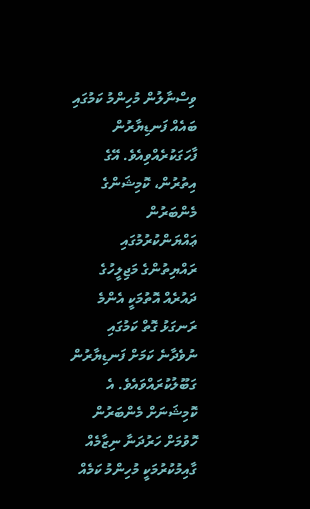ވިސްނާލުން މުހިންމު ކަމުގައި ބައެއް ފަނޑިޔާރުން ފާހަގަކުރެއްވިއެވެ. އޭގެ އިތުރުން، ކޮމިޝަންގެ މެންބަރުން ޢައްޔަންކުރުމުގައި ރައްޔިތުންގެ މަޖިލީހުގެ ދައުރެއް އޮތުމަކީ އެންމެ ރަނގަޅު ގޮތް ކަމުގައި ނުވެދާނެ ކަމަށް ފަނޑިޔާރުން ގަބޫލުކުރައްވައެވެ. އެ ކޮމިޝަނަށް މެންބަރުން ހޮވުމަށް ހަރުދަނާ ނިޒާމެއް ގާއިމުކުރުމަކީ މުހިންމު ކަމެއް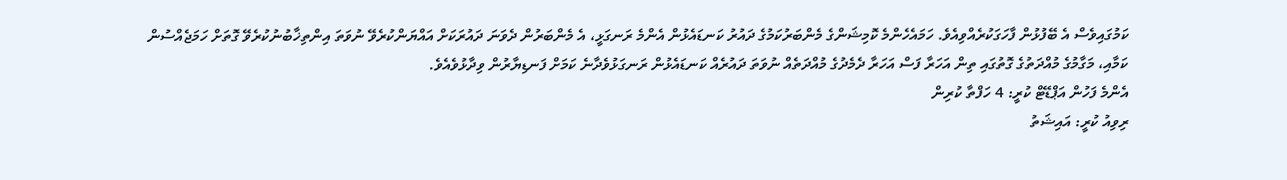ކަމުގައިވެސް އެ ބޭފުޅުން ފާހަގަކުރެއްވިއެވެ. ހަމައެހެންމެ ކޮމިޝަންގެ މެންބަރުކަމުގެ ދައުރު ކަނޑައެޅުން އެންމެ ރަނގަޅީ، އެ މެންބަރުން ދެވަނަ ދައުރަކަށް އައްޔަންކުރެވޭ ނުވަތަ އިންތިޚާބުނުކުރެވޭ ގޮތަށް ހަމަޖެއްސުން ކަމާއި، މަގާމުގެ މުއްދަތުގެ ގޮތުގައި ތިން އަހަރާ ފަސް އަހަރާ ދެމެދުގެ މުއްދަތެއް ނުވަތަ ދައުރެއް ކަނޑައެޅުން ރަނގަޅުވެދާނެ ކަމަށް ފަނޑިޔާރުން ވިދާޅުވެއެވެ.
އެންމެ ފަހުން އަޕްޑޭޓް ކުރީ: 4 ހަފްތާ ކުރިން
ރިވިއު ކުރީ: އައިޝަތު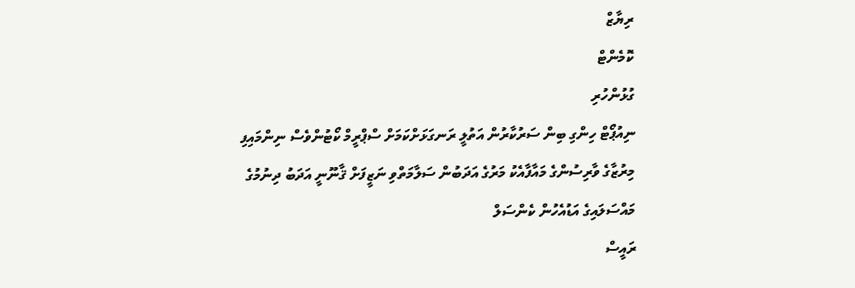ރިޔާޒް
ކޮމެންޓް
ގުޅުންހުރި
ނިއުޕޯޓް ހިންގި ބިން ސަރުކާރުން އަތުލީ ރަނގަޅަށްކަމަށް ސްޕްރީމް ކޯޓުންވެސް ނިންމައިފި
މިރުޒާގެ ވާރިސުންގެ މައާފާއެކު މަރުގެ އަދަބުން ސަލާމަތްވި ނަޒީފަށް ޤާނޫނީ އަދަބު ދިނުމުގެ މައްސަލައިގެ އަޑުއެހުން ކެންސަލް
ރައީސް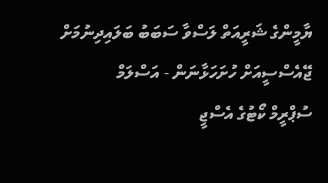ޔާމީންގެ ޝަރީއަތް ލަސްވާ ސަބަބު ބަލައިދިނުމަށް ޖޭއެސްސީއަށް ހުށަހަޅާނަން - އަސްލަމް
ސުޕްރީމް ކޯޓުގެ އެސްޖީ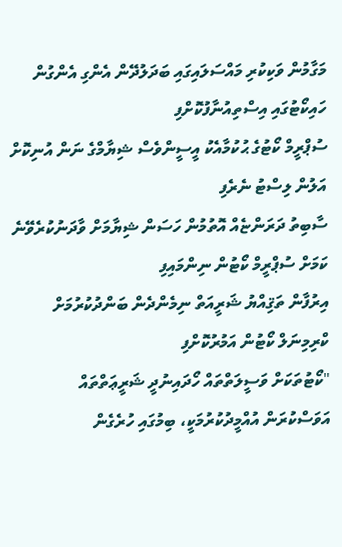މަގާމުން ވަކިކުރި މައްސަލައިގައި ބަދަލުދޭން އެންގި އެންގުން ހައިކޯޓުގައި އިސްތިއުނާފުކޮށްފި
ސުޕްރީމް ކޯޓުގެ ޙުކުމާއެކު އީސީންވެސް ޝިޔާމްގެ ނަން އުނިކޮށް އަލުން ލިސްޓު ނެރެފި
ސާބިތު ދަރަންޏެއް އޮތުމުން ހަސަން ޝިޔާމަށް ވާދަނުކުރެވޭނެ ކަމަށް ސުޕްރީމް ކޯޓުން ނިންމައިފި
އިރުފާން ތަޤިއްޔު ޝަރީއަތް ނިމެންދެން ބަންދުކުރުމަށް ކްރިމިނަލް ކޯޓުން އަމުރުކޮށްފި
"ކޯޓުތަކަށް ވަސީލަތްތައް ހޯދައިނުދީ ޝަރީޢަތްތައް އަވަސްކުރަން އުއްމީދުކުރުމަކީ، ބިމުގައި ހުރެގެން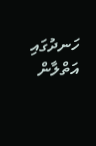ހަނދުގައި އަތްލާން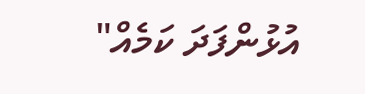އުޅުންފަދަ ކަމެއް"